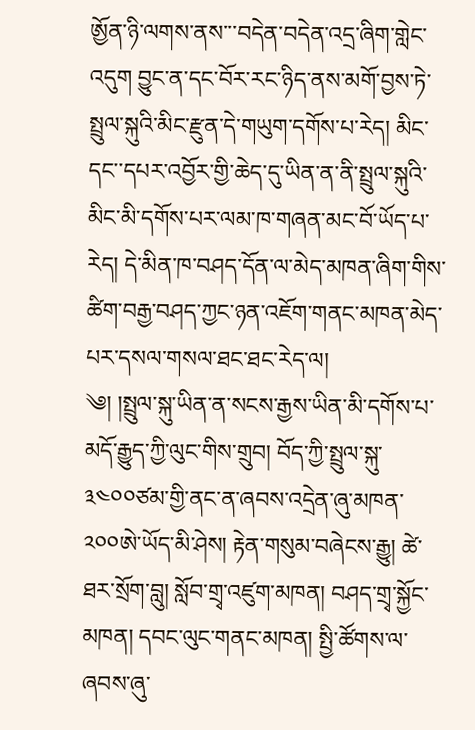ཨྱོན་ཉི་ལགས་ནས་་་བདེན་བདེན་འདྲ་ཞིག་གླེང་འདུག བྱུང་ན་དང་བོར་རང་ཉིད་ནས་མགོ་བྱས་ཏེ་སྤྲུལ་སྐུའི་མིང་རྫུན་དེ་གཡུག་དགོས་པ་རེད། མིང་དང་་དཔར་འབྱོར་གྱི་ཆེད་དུ་ཡིན་ན་ནི་སྤྲུལ་སྐུའི་མིང་མི་དགོས་པར་ལམ་ཁ་གཞན་མང་བོ་ཡོད་པ་རེད། དེ་མིན་ཁ་བཤད་དོན་ལ་མེད་མཁན་ཞིག་གིས་ཚིག་བརྒྱ་བཤད་ཀྱང་ཉན་འཇོག་གནང་མཁན་མེད་པར་དསལ་གསལ་ཐང་ཐང་རེད་ལ།
༄། །སྤྲུལ་སྐུ་ཡིན་ན་སངས་རྒྱས་ཡིན་མི་དགོས་པ་མདོ་རྒྱུད་ཀྱི་ལུང་གིས་གྲུབ། བོད་ཀྱི་སྤྲུལ་སྐུ་༣༤༠༠ཙམ་གྱི་ནང་ན་ཞབས་འདྲེན་ཞུ་མཁན་༢༠༠ཨེ་ཡོད་མི་ཤེས། རྟེན་གསུམ་བཞེངས་རྒྱུ། ཚེ་ཐར་སྲོག་བླུ། སློབ་གྲྭ་འཛུག་མཁན། བཤད་གྲྭ་སྐྱོང་མཁན། དབང་ལུང་གནང་མཁན། སྤྱི་ཚོགས་ལ་ཞབས་ཞུ་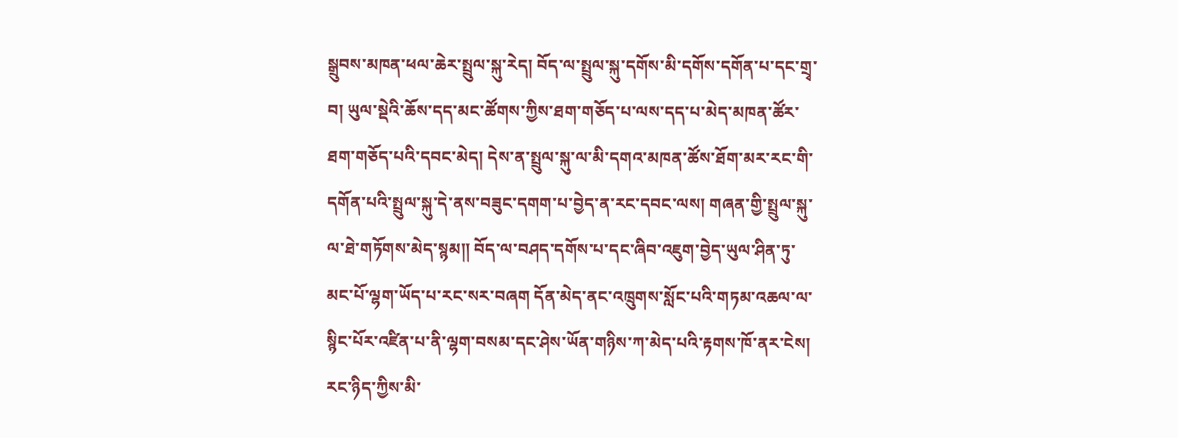སྒྲུབས་མཁན་ཕལ་ཆེར་སྤྲུལ་སྐུ་རེད། བོད་ལ་སྤྲུལ་སྐུ་དགོས་མི་དགོས་དགོན་པ་དང་གྲྭ་བ། ཡུལ་སྡེའི་ཆོས་དད་མང་ཚོགས་ཀྱིས་ཐག་གཅོད་པ་ལས་དད་པ་མེད་མཁན་ཚོར་ཐག་གཅོད་པའི་དབང་མེད། དེས་ན་སྤྲུལ་སྐུ་ལ་མི་དགའ་མཁན་ཚོས་ཐོག་མར་རང་གི་དགོན་པའི་སྤྲུལ་སྐུ་དེ་ནས་བཟུང་དགག་པ་བྱེད་ན་རང་དབང་ལས། གཞན་གྱི་སྤྲུལ་སྐུ་ལ་ཐེ་གཏོགས་མེད་སྙམ༎ བོད་ལ་བཤད་དགོས་པ་དང་ཞིབ་འཇུག་བྱེད་ཡུལ་ཤིན་ཏུ་མང་པོ་ལྷག་ཡོད་པ་རང་སར་བཞག དོན་མེད་ནང་འཁྲུགས་སློང་པའི་གཏམ་འཆལ་ལ་སྙིང་པོར་འཛིན་པ་ནི་ལྷག་བསམ་དང་ཤེས་ཡོན་གཉིས་ཀ་མེད་པའི་རྟགས་ཁོ་ནར་ངེས། རང་ཉིད་ཀྱིས་མི་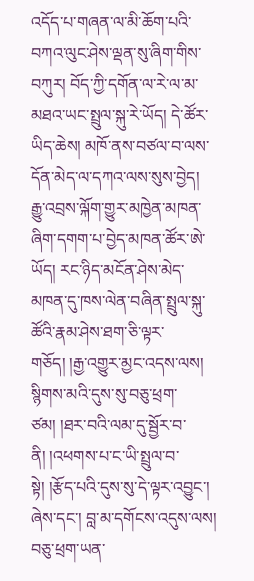འདོད་པ་གཞན་ལ་མི་ཆོག་པའི་བཀའ་ལུང་ཤེས་ལྡན་སུ་ཞིག་གིས་བཀུར། བོད་ཀྱི་དགོན་ལ་རེ་ལ་མ་མཐའ་ཡང་སྤྲུལ་སྐུ་རེ་ཡོད། དེ་ཚོར་ཡིད་ཆེས། མཁོ་ནས་བཙལ་བ་ལས་དོན་མེད་ལ་དཀའ་ལས་སུས་བྱེད། རྒྱུ་འབྲས་ལྐོག་གྱུར་མཁྱེན་མཁན་ཞིག་དགག་པ་བྱེད་མཁན་ཚོར་ཨེ་ཡོད། རང་ཉིད་མངོན་ཤེས་མེད་མཁན་དུ་ཁས་ལེན་བཞིན་སྤྲུལ་སྐུ་ཚོའི་རྣམ་ཤེས་ཐག་ཅི་ལྟར་གཅོད། །རྒྱ་འགྱུར་མྱང་འདས་ལས། སྙིགས་མའི་དུས་སུ་བཅུ་ཕྲག་ཙམ། །ཐར་བའི་ལམ་དུ་སྦྱོར་བ་ནི། །འཕགས་པ་ང་ཡི་སྤྲུལ་བ་སྟེ། །རྩོད་པའི་དུས་སུ་དེ་ལྟར་འབྱུང་། ཞེས་དང་། བླ་མ་དགོངས་འདུས་ལས། བཅུ་ཕྲག་ཡན་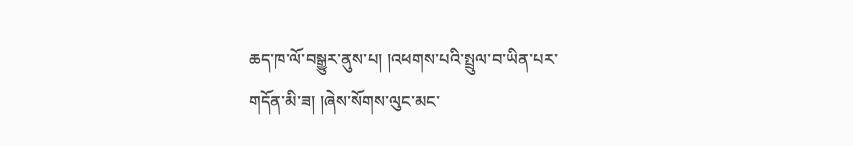ཆད་ཁ་ལོ་བསྒྱུར་ནུས་པ། །འཕགས་པའི་སྤྲུལ་བ་ཡིན་པར་གདོན་མི་ཟ། །ཞེས་སོགས་ལུང་མང་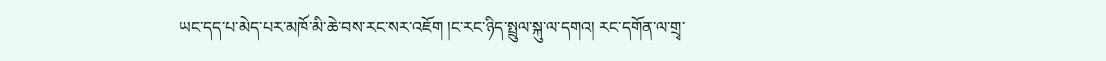ཡང་དད་པ་མེད་པར་མཁོ་མི་ཆེ་བས་རང་སར་འཇོག །ང་རང་ཉིད་སྤྲུལ་སྐུ་ལ་དགའ། རང་དགོན་ལ་གྲྭ་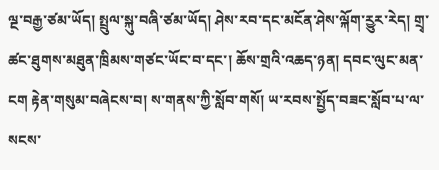ལྔ་བརྒྱ་ཙམ་ཡོད། སྤྲུལ་སྐུ་བཞི་ཙམ་ཡོད། ཤེས་རབ་དང་མངོན་ཤེས་ལྐོག་རྱུར་རེད། གྲྭ་ཚང་ཐུགས་མཐུན་ཁྲིམས་གཙང་ཡོང་བ་དང་། ཆོས་གྲའི་འཆད་ཉན། དབང་ལུང་མན་ངག རྟེན་གསུམ་བཞེངས་བ། ས་གནས་ཀྱི་སློབ་གསོ། ཡ་རབས་སྤྱོད་བཟང་སློབ་པ་ལ་སངས་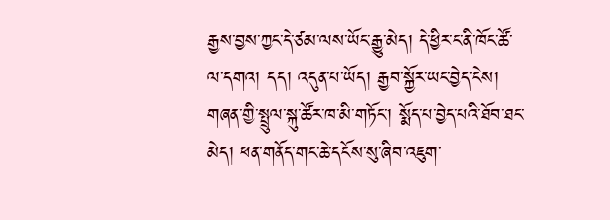རྒྱས་བྱས་ཀྱང་དེ་ཙམ་ལས་ཡོང་རྒྱུ་མེད། དེ་ཕྱིར་ང་ནི་ཁོང་ཚོ་ལ་དགའ། དད། འདུན་པ་ཡོད། རྒྱབ་སྐྱོར་ཡང་བྱེད་ངེས། གཞན་གྱི་སྤྲུལ་སྐུ་ཚོར་ཁ་མི་གཏོང་། སྨོད་པ་བྱེད་པའི་ཐོབ་ཐང་མེད། ཕན་གནོད་གང་ཆེ་དངོས་སུ་ཞིབ་འཇུག་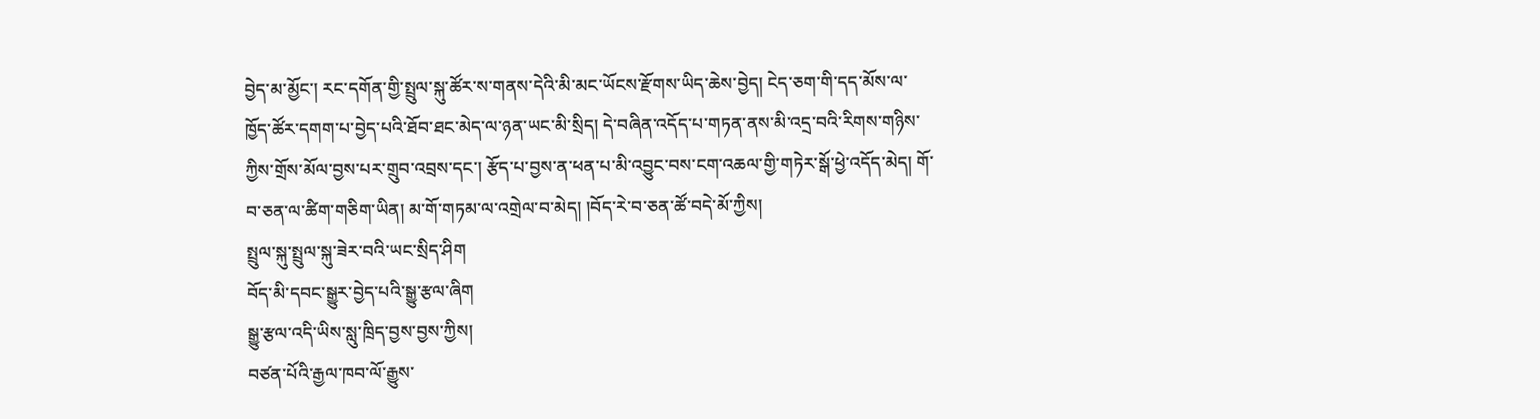བྱེད་མ་མྱོང་། རང་དགོན་གྱི་སྤྲུལ་སྐུ་ཚོར་ས་གནས་དེའི་མི་མང་ཡོངས་རྫོགས་ཡིད་ཆེས་བྱེད། ངེད་ཅག་གི་དད་མོས་ལ་ཁྱོད་ཚོར་དགག་པ་བྱེད་པའི་ཐོབ་ཐང་མེད་ལ་ཉན་ཡང་མི་སྲིད། དེ་བཞིན་འདོད་པ་གཏན་ནས་མི་འདྲ་བའི་རིགས་གཉིས་ཀྱིས་གྲོས་མོལ་བྱས་པར་གྲུབ་འབྲས་དང་། རྩོད་པ་བྱས་ན་ཕན་པ་མི་འབྱུང་བས་ངག་འཆལ་གྱི་གཏེར་སྒོ་ཕྱེ་འདོད་མེད། གོ་བ་ཅན་ལ་ཚིག་གཅིག་ཡིན། མ་གོ་གཏམ་ལ་འགྲེལ་བ་མེད། །བོད་རེ་བ་ཅན་ཚོ་བདེ་མོ་ཀྱིས།
སྤྲུལ་སྐུ་སྤྲུལ་སྐུ་ཟེར་བའི་ཡང་སྲིད་ཤིག
བོད་མི་དབང་སྒྱུར་བྱེད་པའི་སྒྱུ་རྩལ་ཞིག
སྒྱུ་རྩལ་འདི་ཡིས་སླུ་ཁྲིད་བྱས་བྱས་ཀྱིས།
བཙན་པོའི་རྒྱལ་ཁབ་ལོ་རྒྱུས་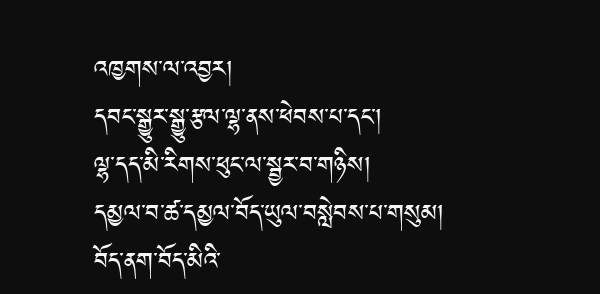འཁྱགས་ལ་འབྱར།
དབང་སྒྱུར་སྒྱུ་རྩལ་ལྷ་ནས་ཕེབས་པ་དང་།
ལྷ་དད་མི་རིགས་ཕུང་ལ་སྦྱར་བ་གཉིས།
དམྱལ་བ་ཚ་དམྱལ་བོད་ཡུལ་བསླེབས་པ་གསུམ།
བོད་ནག་བོད་མིའི་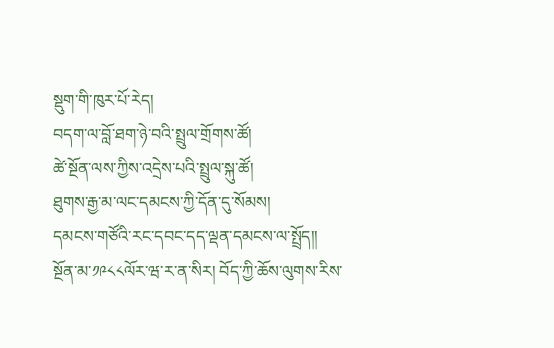སྡུག་གི་ཁུར་པོ་རེད།
བདག་ལ་བློ་ཐག་ཉེ་བའི་སྤྲུལ་གྲོགས་ཚོ།
ཚེ་སྔོན་ལས་ཀྱིས་འདྲེས་པའི་སྤྲུལ་སྐུ་ཚོ།
ཐུགས་རྒྱ་མ་ལང་དམངས་ཀྱི་དོན་དུ་སོམས།
དམངས་གཙོའི་རང་དབང་དད་ལྡན་དམངས་ལ་སྤྲོད།།
སྔོན་མ་༡༩༨༨ལོར་ཝ་ར་ན་སིར། བོད་ཀྱི་ཆོས་ལུགས་རིས་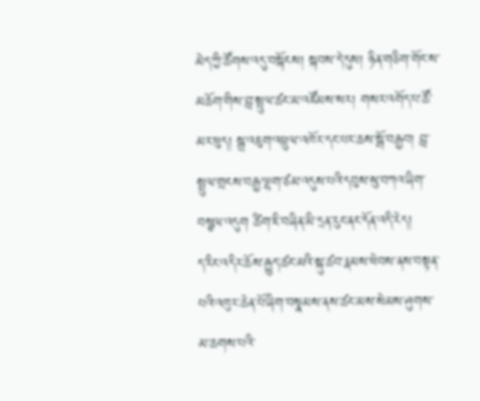མེད་ཀྱི་ཚོགས་འདུ་བསྐོངས། སྐབས་དེ་དུས། ཉིན་གཅིག་གོང་ས་མཆོག་གིས་བླ་སྤུལ་ཚང་མ་འཛོམས་སར། གསར་འགོད་པ་ཚོ་མར་ཕུད། སྒྲ་འཇུག་འཕྲུལ་འཁོར་དང་པར་ཆས་སྒོ་བརྒྱབ། བླ་སྤྲུལ་གྲངས་བརྒྱ་ལྷག་ཙམ་འདུས་པའི་དབུས་སུ་བཀའ་ཞིག་བསྩལ་འདུག ཚིག་ཇི་བཞིན་མི་དྲན་རུང་ནང་དོན་འདི་རེད།
ད་རིང་འདིར་ཆོས་རྒྱུད་ཚང་མའི་སྐུ་ཚབ་རྣམས་ཕེབས་ནས་བསྟན་པའི་འཁུར་ཆེན་པོ་ཞིག་བསྣམས་ནས་ཚང་མས་སེམས་ཤུགས་མ་ཆགས་པའི་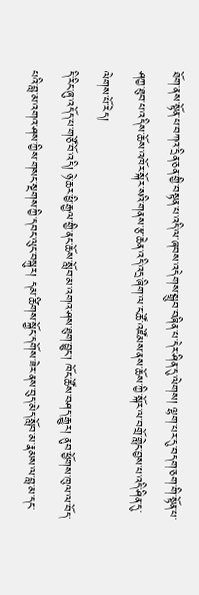ཐོག་ནས་སྟོན་པ་བཀའ་དྲིན་ཅན་གྱི་བསྟན་པ་འདི་ལ་ཞབས་འདེགས་སྒྲུབ་བཞིན་པ་དེར་ཤིན་དུ་ལེགས། ལྷག་པར་དུ་བདག་ཅག་གི་སྟོན་པ་ཤཀྱ་ཐུབ་པ་འདིས་ཆོས་འཁོར་སྐོར་སའི་གནས་རྩ་ཆེན་འདི་འདྲ་ཞིག་ལ་ང་ཚོ་འཛོམས་ནས་ཆོས་ཀྱི་སྐོར་ལ་བགྲོ་གླེང་བྱས་པ་འདི་ཤིན་དུ་ལེགས་པོ་རེད།
དི་རིང་ཞུ་འདོད་པ་གཙོ་བོ་འདི། ཉེ་ཆར་ཕྱི་རྒྱལ་གྱི་ནང་ཆོས་སློབ་མ་འགའ་ཤས་ཐུག་བྱུང་། ཁོང་ཚོས་བཤད་རྒྱུར། ནུབ་ཕྱོགས་ཁུལ་ལ་བོད་པའི་བླ་མ་འགའ་ཤས་ཀྱིས་གསང་སྔགས་ཀྱི་དབང་ལུང་བསྐུར། དམ་ཚིགས་སྐྱོང་དགོས་ཟེར་ནས་བུད་མེད་སློབ་མ་རྣམས་ལ་བླ་མ་དང་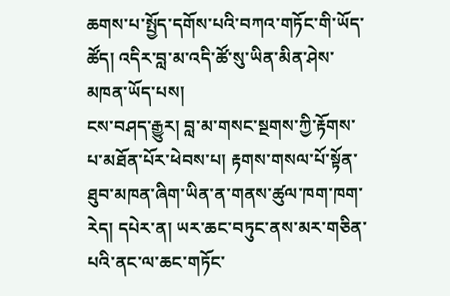ཆགས་པ་སྤྱོད་དགོས་པའི་བཀའ་གཏོང་གི་ཡོད་ཚོད། འདིར་བླ་མ་འདི་ཚོ་སུ་ཡིན་མིན་ཤེས་མཁན་ཡོད་པས།
ངས་བཤད་རྒྱུར། བླ་མ་གསང་སྔགས་ཀྱི་རྟོགས་པ་མཐོན་པོར་ཕེབས་པ། རྟགས་གསལ་པོ་སྟོན་ཐུབ་མཁན་ཞིག་ཡིན་ན་གནས་ཚུལ་ཁག་ཁག་རེད། དཔེར་ན། ཡར་ཆང་བཏུང་ནས་མར་གཅིན་པའི་ནང་ལ་ཆང་གཏོང་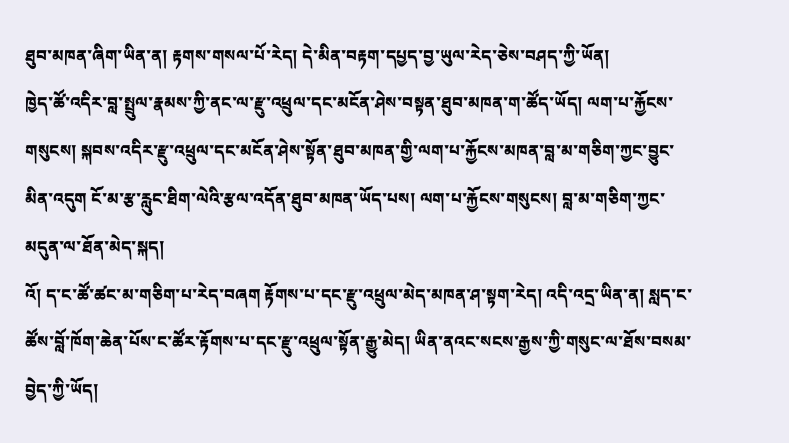ཐུབ་མཁན་ཞིག་ཡིན་ན། རྟགས་གསལ་པོ་རེད། དེ་མིན་བརྟག་དཔྱད་བྱ་ཡུལ་རེད་ཅེས་བཤད་ཀྱི་ཡོན།
ཁྱེད་ཚོ་འདིར་བླ་སྤྲུལ་རྣམས་ཀྱི་ནང་ལ་རྫུ་འཕྲུལ་དང་མངོན་ཤེས་བསྟན་ཐུབ་མཁན་ག་ཚོད་ཡོད། ལག་པ་རྐྱོངས་གསུངས། སྐབས་འདིར་རྫུ་འཕྲུལ་དང་མངོན་ཤེས་སྟོན་ཐུབ་མཁན་གྱི་ལག་པ་རྐྱོངས་མཁན་བླ་མ་གཅིག་ཀྱང་བྱུང་མིན་འདུག ངོ་མ་རྩ་རླུང་ཐིག་ལེའི་རྩལ་འདོན་ཐུབ་མཁན་ཡོད་པས། ལག་པ་རྐྱོངས་གསུངས། བླ་མ་གཅིག་ཀྱང་མདུན་ལ་ཐོན་མེད་སྐད།
འོ། ད་ང་ཚོ་ཚང་མ་གཅིག་པ་རེད་བཞག རྟོགས་པ་དང་རྫུ་འཕྲུལ་མེད་མཁན་ཤ་སྟག་རེད། འདི་འདྲ་ཡིན་ན། སླད་ང་ཚོས་བློ་ཁོག་ཆེན་པོས་ང་ཚོར་རྟོགས་པ་དང་རྫུ་འཕྲུལ་སྟོན་རྒྱུ་མེད། ཡིན་ནའང་སངས་རྒྱས་ཀྱི་གསུང་ལ་ཐོས་བསམ་བྱེད་ཀྱི་ཡོད།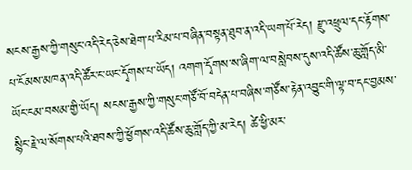སངས་རྒྱས་ཀྱི་གསུང་འདི་རེད་ཅེས་ཐེག་པ་རིམ་པ་བཞིན་བསྟན་ཐུབ་ན་འདི་ཡག་པོ་རེད། རྫུ་འཕྲུལ་དང་རྟོགས་པ་ངོམས་མཁན་འདི་ཚོར་ང་ཡང་དྭོགས་པ་ཡོད། འགག་དྭོགས་ས་ཞིག་ལ་བསླེབས་དུས་འདི་ཚོས་ཆུ་གློད་མི་ཡོང་ངམ་བསམ་གྱི་ཡོད། སངས་རྒྱས་ཀྱི་གསུང་གཙོ་བོ་བདེན་པ་བཞིས་གཙོས་རྟེན་འབྱུང་གི་ལྟ་བ་དང་བྱམས་སྙིང་རྗེ་ལ་སོགས་པའི་ཐབས་ཀྱི་ཕྱོགས་འདི་ཚོས་ཆུ་གློད་ཀྱི་མ་རེད། ཚེ་ཕྱི་མར་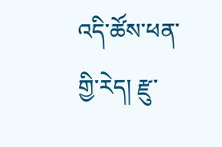འདི་ཚོས་ཕན་གྱི་རེད། རྫུ་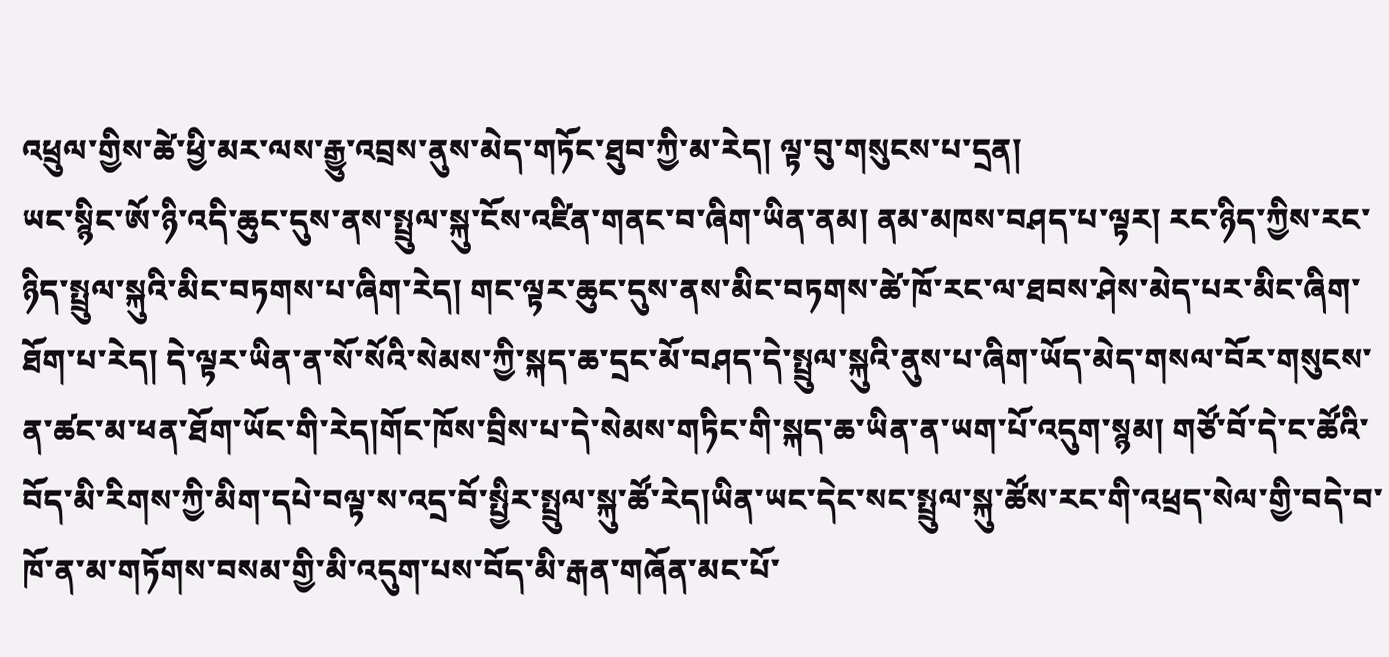འཕྲུལ་གྱིས་ཚེ་ཕྱི་མར་ལས་རྒྱུ་འབྲས་ནུས་མེད་གཏོང་ཐུབ་ཀྱི་མ་རེད། ལྟ་བུ་གསུངས་པ་དྲན།
ཡང་སྙིང་ཨོ་ཉི་འདི་ཆུང་དུས་ནས་སྤྲུལ་སྐུ་ངོས་འཛིན་གནང་བ་ཞིག་ཡིན་ནམ། ནམ་མཁས་བཤད་པ་ལྟར། རང་ཉིད་ཀྱིས་རང་ཉིད་སྤྲུལ་སྐུའི་མིང་བཏགས་པ་ཞིག་རེད། གང་ལྟར་ཆུང་དུས་ནས་མིང་བཏགས་ཚེ་ཁོ་རང་ལ་ཐབས་ཤེས་མེད་པར་མིང་ཞིག་ཐོག་པ་རེད། དེ་ལྟར་ཡིན་ན་སོ་སོའི་སེམས་ཀྱི་སྐད་ཆ་དྲང་མོ་བཤད་དེ་སྤྲུལ་སྐུའི་ནུས་པ་ཞིག་ཡོད་མེད་གསལ་བོར་གསུངས་ན་ཚང་མ་ཕན་ཐོག་ཡོང་གི་རེད།གོང་ཁོས་བྲིས་པ་དེ་སེམས་གཏིང་གི་སྐད་ཆ་ཡིན་ན་ཡག་པོ་འདུག་སྙམ། གཙོ་བོ་དེ་ང་ཚོའི་བོད་མི་རིགས་ཀྱི་མིག་དཔེ་བལྟ་ས་འདྲ་བོ་སྤྱིར་སྤྲུལ་སྐུ་ཚོ་རེད།ཡིན་ཡང་དེང་སང་སྤྲུལ་སྐུ་ཚོས་རང་གི་འཕྲད་སེལ་གྱི་བདེ་བ་ཁོ་ན་མ་གཏོགས་བསམ་གྱི་མི་འདུག་པས་བོད་མི་རྒན་གཞོན་མང་པོ་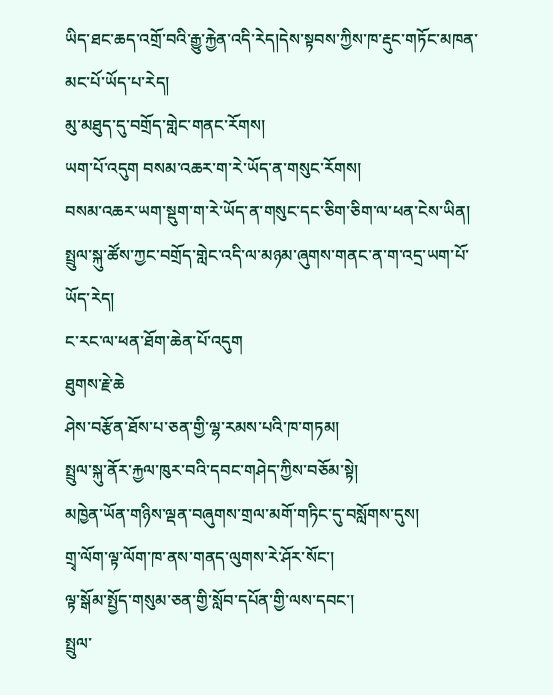ཡིད་ཐང་ཆད་འགྲོ་བའི་རྒྱུ་རྐྱེན་འདི་རེད།དེས་སྟབས་ཀྱིས་ཁ་རྡུང་གཏོང་མཁན་མང་པོ་ཡོད་པ་རེད།
མུ་མཐུད་དུ་བགྲོད་གླེང་གནང་རོགས།
ཡག་པོ་འདུག བསམ་འཆར་ག་རེ་ཡོད་ན་གསུང་རོགས།
བསམ་འཆར་ཡག་སྡུག་ག་རེ་ཡོད་ན་གསུང་དང་ཅིག་ཅིག་ལ་ཕན་ངེས་ཡིན།
སྤྲུལ་སྐུ་ཚོས་ཀྱང་བགྲོད་གླེང་འདི་ལ་མཉམ་ཞུགས་གནང་ན་ག་འདྲ་ཡག་པོ་ཡོད་རེད།
ང་རང་ལ་ཕན་ཐོག་ཆེན་པོ་འདུག
ཐུགས་རྗེ་ཆེ
ཤེས་བརྩོན་ཐོས་པ་ཅན་གྱི་ལྷ་རམས་པའི་ཁ་གཏམ།
སྤྲུལ་སྐུ་ནོར་རྐྱལ་ཁུར་བའི་དབང་གཤེད་ཀྱིས་བཅོམ་སྟེ།
མཁྱེན་ཡོན་གཉིས་ལྡན་བཞུགས་གྲལ་མགོ་གཏིང་དུ་བསློགས་དུས།
གྲྭ་ལོག་ལྟ་ལོག་ཁ་ནས་གནད་ལུགས་རེ་ཤོར་སོང་།
ལྟ་སྒོམ་སྤྱོད་གསུམ་ཅན་གྱི་སློབ་དཔོན་གྱི་ལས་དབང་།
སྤྲུལ་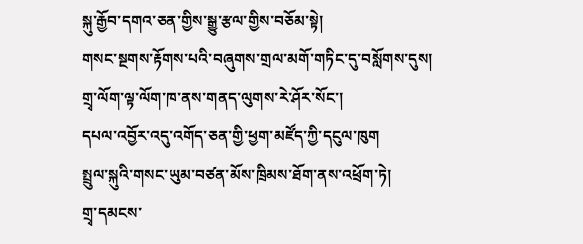སྐུ་རྒྱོབ་དགའ་ཅན་གྱིས་སྒྱུ་རྩལ་གྱིས་བཅོམ་སྟེ།
གསང་སྔགས་རྟོགས་པའི་བཞུགས་གྲལ་མགོ་གཏིང་དུ་བསློགས་དུས།
གྲྭ་ལོག་ལྟ་ལོག་ཁ་ནས་གནད་ལུགས་རེ་ཤོར་སོང་།
དཔལ་འབྱོར་འདུ་འགོད་ཅན་གྱི་ཕྱག་མཛོད་ཀྱི་དངུལ་ཁུག
སྤྲུལ་སྐུའི་གསང་ཡུམ་བཙན་མོས་ཁྲིམས་ཐོག་ནས་འཕྲོག་ཏེ།
གྲྭ་དམངས་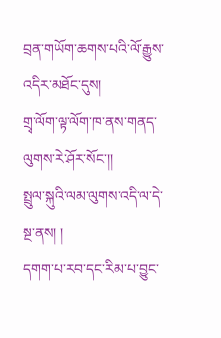བྲན་གཡོག་ཆགས་པའི་ལོ་རྒྱུས་འདིར་མཐོང་དུས།
གྲྭ་ལོག་ལྟ་ལོག་ཁ་ནས་གནད་ལུགས་རེ་ཤོར་སོང་།།
སྤྲུལ་སྐུའི་ལམ་ལུགས་འདི་ལ་དེ་སྔ་ནས། །
དགག་པ་རབ་དང་རིམ་པ་བྱུང་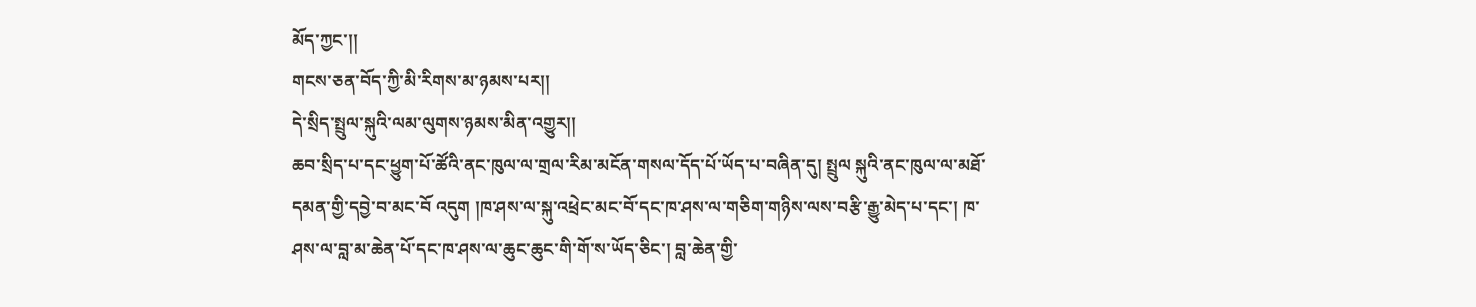མོད་ཀྱང་།།
གངས་ཅན་བོད་ཀྱི་མི་རིགས་མ་ཉམས་པར།།
དེ་སྲིད་སྤྲུལ་སྐུའི་ལམ་ལུགས་ཉམས་མིན་འགྱུར།།
ཆབ་སྲིད་པ་དང་ཕྱུག་པོ་ཚོའི་ནང་ཁུལ་ལ་གྲལ་རིམ་མངོན་གསལ་དོད་པོ་ཡོད་པ་བཞིན་དུ། སྤྲུལ སྐུའི་ནང་ཁུལ་ལ་མཐོ་དམན་གྱི་དབྱེ་བ་མང་བོ འདུག །ཁ་ཤས་ལ་སྐུ་འཕྲེང་མང་བོ་དང་ཁ་ཤས་ལ་གཅིག་གཉིས་ལས་བརྩི་རྒྱུ་མེད་པ་དང་། ཁ་ཤས་ལ་བླ་མ་ཆེན་པོ་དང་ཁ་ཤས་ལ་ཆུང་ཆུང་གི་གོ་ས་ཡོད་ཅིང་། བླ་ཆེན་གྱི་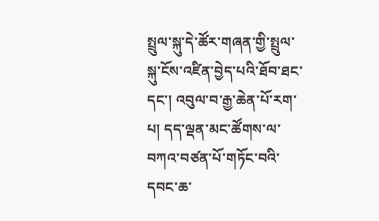སྤྲུལ་སྐུ་དེ་ཚོར་གཞན་གྱི་སྤྲུལ་སྐུ་ངོས་འཛིན་བྱེད་པའི་ཐོབ་ཐང་དང་། འབུལ་བ་རྒྱ་ཆེན་པོ་རག་པ། དད་ལྡན་མང་ཚོགས་ལ་བཀའ་བཙན་པོ་གཏོང་བའི་དབང་ཆ་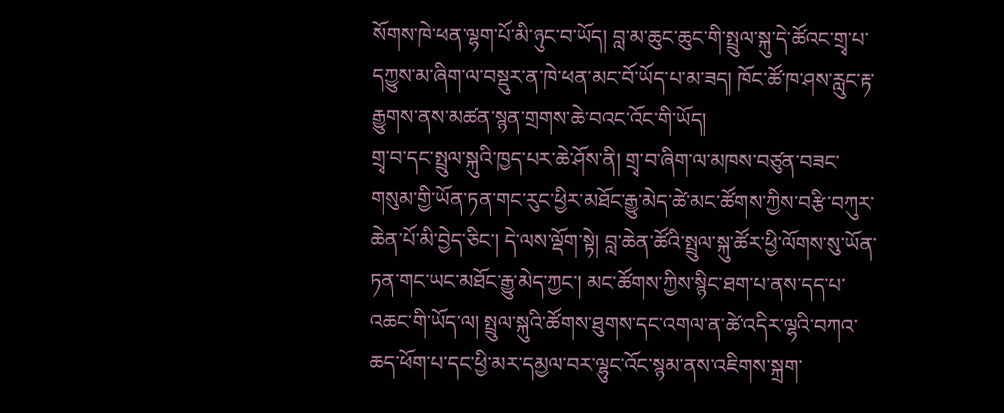སོགས་ཁེ་ཕན་ལྷག་པོ་མི་ཉུང་བ་ཡོད། བླ་མ་ཆུང་ཆུང་གི་སྤྲུལ་སྐུ་དེ་ཚོའང་གྲྭ་པ་དཀྱུས་མ་ཞིག་ལ་བསྡུར་ན་ཁེ་ཕན་མང་བོ་ཡོད་པ་མ་ཟད། ཁོང་ཚོ་ཁ་ཤས་རླུང་རྟ་རྒྱུགས་ནས་མཚན་སྙན་གྲགས་ཆེ་བའང་འོང་གི་ཡོད།
གྲྭ་བ་དང་སྤྲུལ་སྐུའི་ཁྱད་པར་ཆེ་ཤོས་ནི། གྲྭ་བ་ཞིག་ལ་མཁས་བཙུན་བཟང་གསུམ་གྱི་ཡོན་ཏན་གང་རུང་ཕྱིར་མཐོང་རྒྱུ་མེད་ཚེ་མང་ཚོགས་ཀྱིས་བརྩི་བཀུར་ཆེན་པོ་མི་བྱེད་ཅིང་། དེ་ལས་ལྡོག་སྟེ། བླ་ཆེན་ཚོའི་སྤྲུལ་སྐུ་ཚོར་ཕྱི་ལོགས་སུ་ཡོན་ཏན་གང་ཡང་མཐོང་རྒྱུ་མེད་ཀྱང་། མང་ཚོགས་ཀྱིས་སྙིང་ཐག་པ་ནས་དད་པ་འཆང་གི་ཡོད་ལ། སྤྲུལ་སྐུའི་ཚོགས་ཐུགས་དང་འགལ་ན་ཚེ་འདིར་ལྷའི་བཀའ་ཆད་ཕོག་པ་དང་ཕྱི་མར་དམྱལ་བར་ལྷུང་འོང་སྙམ་ནས་འཇིགས་སྐྲག་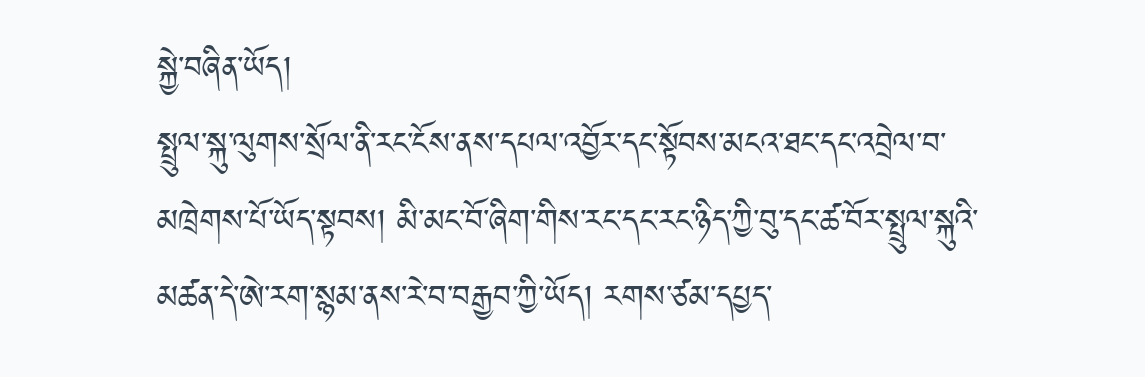སྐྱེ་བཞིན་ཡོད།
སྤྲུལ་སྐུ་ལུགས་སྲོལ་ནི་རང་ངོས་ནས་དཔལ་འབྱོར་དང་སྟོབས་མངའ་ཐང་དང་འབྲེལ་བ་མཁྲེགས་པོ་ཡོད་སྟབས། མི་མང་བོ་ཞིག་གིས་རང་དང་རང་ཉིད་ཀྱི་བུ་དང་ཚ་བོར་སྤྲུལ་སྐུའི་མཚན་དེ་ཨེ་རག་སྙམ་ནས་རེ་བ་བརྒྱབ་ཀྱི་ཡོད། རགས་ཙམ་དཔྱད་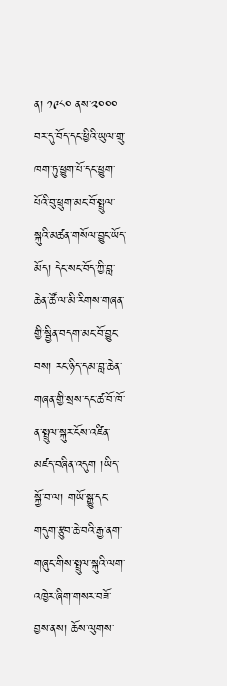ན། ༡༩༨༠ ནས་༢༠༠༠ བར་དུ་བོད་དང་ཕྱིའི་ཡུལ་གྲུ་ཁག་ཏུ་ཕྱུག་པོ་དང་ཕྱུག་པོའི་བུ་ཕྲུག་མང་བོ་སྤྲུལ་སྐུའི་མཚན་གསོལ་བྱུང་ཡོད་མོད། དེང་སང་བོད་ཀྱི་བླ་ཆེན་ཚོ་ལ་མི་རིགས་གཞན་གྱི་སྦྱིན་བདག་མང་བོ་བྱུང་བས། རང་ཉིད་དམ་བླ་ཆེན་གཞན་གྱི་སྲས་དང་ཚ་བོ་ཁོ་ན་སྤྲུལ་སྐུར་ངོས་འཛིན་མཛད་བཞིན་འདུག །ཡིད་སྐྱོ་བ་ལ། གཡོ་སྒྱུ་དང་གདུག་རྩུབ་ཆེ་བའི་རྒྱ་ནག་གཞུང་གིས་སྤྲུལ་སྐུའི་ལག་འཁྱེར་ཞིག་གསར་བཟོ་བྱས་ནས། ཆོས་ལུགས་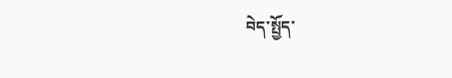བེད་སྤྱོད་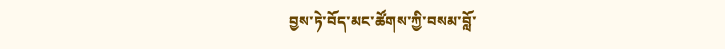བྱས་ཏེ་བོད་མང་ཚོགས་ཀྱི་བསམ་བློ་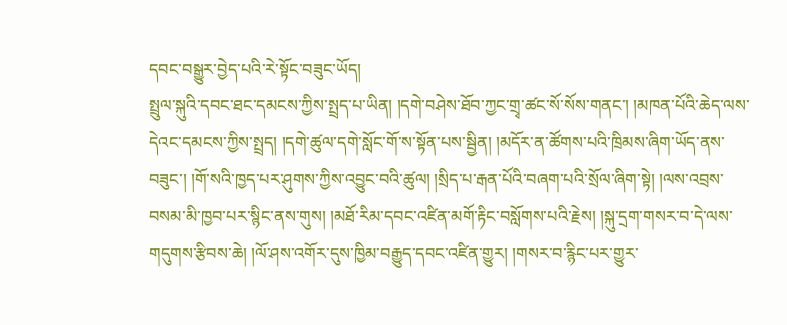དབང་བསྒྱུར་བྱེད་པའི་རེ་སྟོང་བཟུང་ཡོད།
སྤྲུལ་སྐུའི་དབང་ཐང་དམངས་ཀྱིས་སྤྲད་པ་ཡིན། །དགེ་བཤེས་ཐོབ་ཀྱང་གྲྭ་ཚང་སོ་སོས་གནང་། །མཁན་པོའི་ཆེད་ལས་དེའང་དམངས་ཀྱིས་སྤྲད། །དགེ་ཚུལ་དགེ་སློང་གོ་ས་སྟོན་པས་སྦྱིན། །མདོར་ན་ཚོགས་པའི་ཁྲིམས་ཞིག་ཡོད་ནས་བཟུང་། །གོ་སའི་ཁྱད་པར་ཤུགས་ཀྱིས་འབྱུང་བའི་ཚུལ། །སྲིད་པ་རྒན་པོའི་བཞག་པའི་སྲོལ་ཞིག་སྟེ། །ལས་འབྲས་བསམ་མི་ཁྱབ་པར་སྙིང་ནས་གུས། །མཐོ་རིམ་དབང་འཛིན་མགོ་རྟིང་བསློགས་པའི་རྗེས། །སྐུ་དྲག་གསར་བ་དེ་ལས་གདུགས་རྩིབས་ཆེ། །ལོ་ཤས་འགོར་དུས་ཁྱིམ་བརྒྱུད་དབང་འཛིན་གྱུར། །གསར་བ་རྙིང་པར་གྱུར་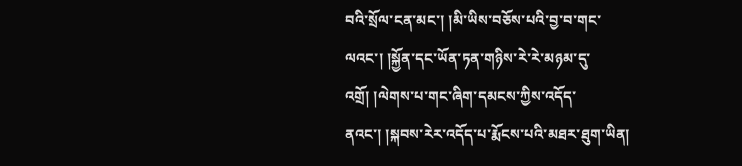བའི་སྲོལ་ངན་མང་། །མི་ཡིས་བཅོས་པའི་བྱ་བ་གང་ལའང་། །སྐྱོན་དང་ཡོན་ཏན་གཉིས་རེ་རེ་མཉམ་དུ་འགྲོ། །ལེགས་པ་གང་ཞིག་དམངས་ཀྱིས་འདོད་ནའང་། །སྐབས་རེར་འདོད་པ་རྨོངས་པའི་མཐར་ཐུག་ཡིན།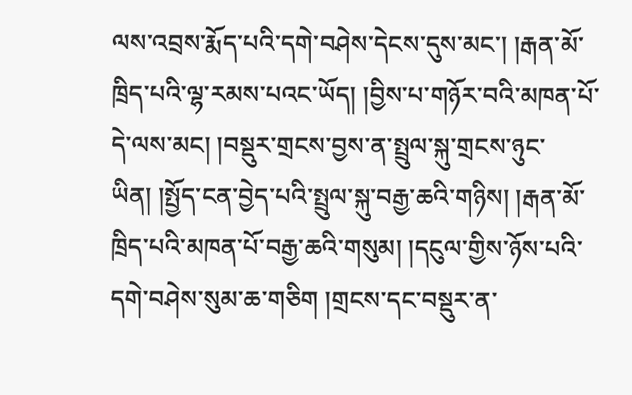ལས་འབྲས་རྨོད་པའི་དགེ་བཤེས་དེངས་དུས་མང་། །རྒན་མོ་ཁྲིད་པའི་ལྷ་རམས་པའང་ཡོད། །བྱིས་པ་གཉོར་བའི་མཁན་པོ་དེ་ལས་མང། །བསྡུར་གྲངས་བྱས་ན་སྤྲུལ་སྐུ་གྲངས་ཉུང་ཡིན། །སྤྱོད་ངན་བྱེད་པའི་སྤྲུལ་སྐུ་བརྒྱ་ཆའི་གཉིས། །རྒན་མོ་ཁྲིད་པའི་མཁན་པོ་བརྒྱ་ཆའི་གསུམ། །དངུལ་གྱིས་ཉོས་པའི་དགེ་བཤེས་སུམ་ཆ་གཅིག །གྲངས་དང་བསྡུར་ན་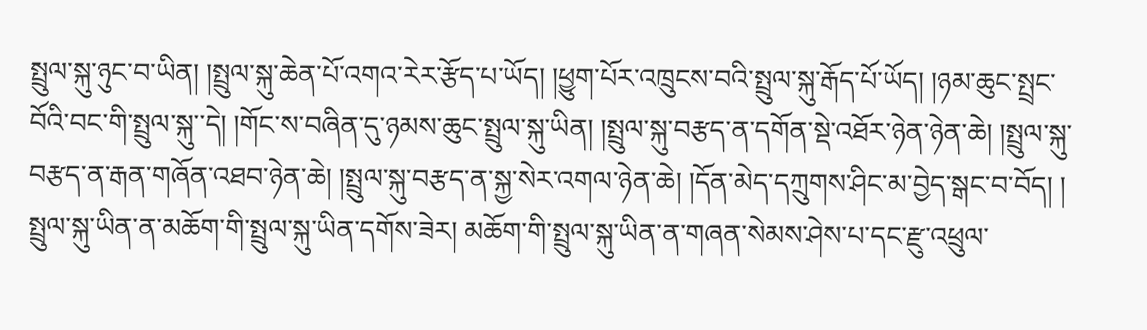སྤྲུལ་སྐུ་ཉུང་བ་ཡིན། །སྤྲུལ་སྐུ་ཆེན་པོ་འགའ་རེར་རྩོད་པ་ཡོད། །ཕྱུག་པོར་འཁྲུངས་བའི་སྤྲུལ་སྐུ་རྒོད་པོ་ཡོད། །ཉམ་ཆུང་སྤྲང་བོའི་བང་གི་སྤྲུལ་སྐུ་་དེ། །གོང་ས་བཞིན་དུ་ཉམས་ཆུང་སྤྲུལ་སྐུ་ཡིན། །སྤྲུལ་སྐུ་བརྩད་ན་དགོན་སྡེ་འཐོར་ཉེན་ཉེན་ཆེ། །སྤྲུལ་སྐུ་བརྩད་ན་རྒན་གཞོན་འཐབ་ཉེན་ཆེ། །སྤྲུལ་སྐུ་བརྩད་ན་སྐྱ་སེར་འགལ་ཉེན་ཆེ། །དོན་མེད་དཀྲུགས་ཤིང་མ་བྱེད་སྒང་བ་བོད། །
སྤྲུལ་སྐུ་ཡིན་ན་མཆོག་གི་སྤྲུལ་སྐུ་ཡིན་དགོས་ཟེར། མཆོག་གི་སྤྲུལ་སྐུ་ཡིན་ན་གཞན་སེམས་ཤེས་པ་དང་རྫུ་འཕྲུལ་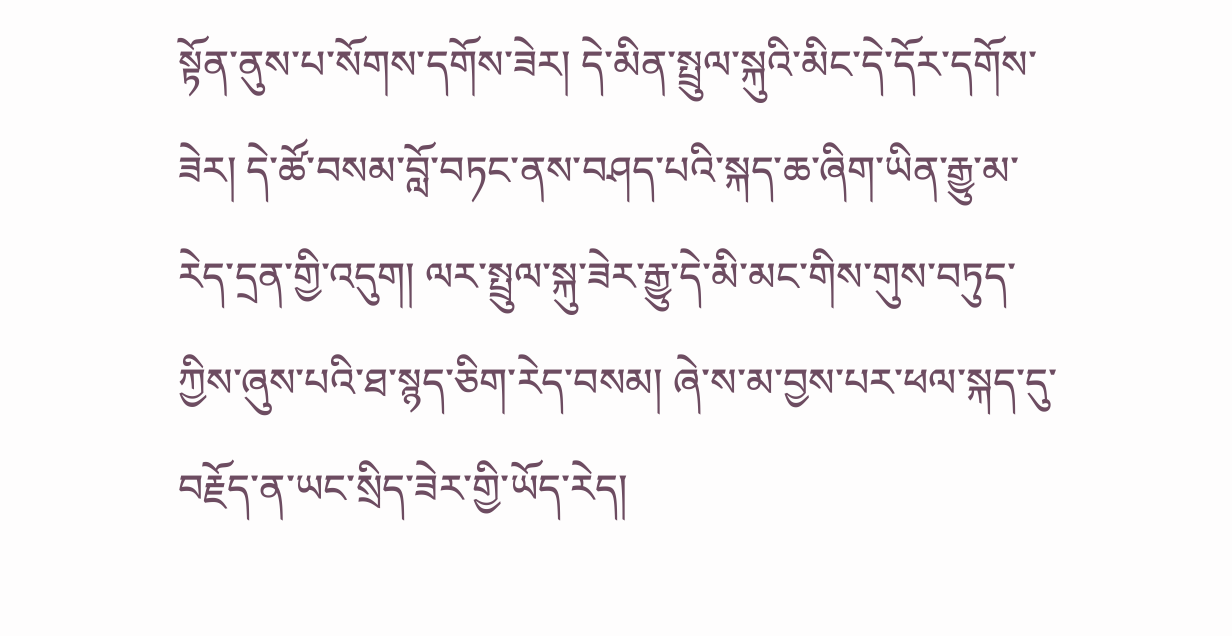སྟོན་ནུས་པ་སོགས་དགོས་ཟེར། དེ་མིན་སྤྲུལ་སྐུའི་མིང་དེ་དོར་དགོས་ཟེར། དེ་ཚོ་བསམ་བློ་བཏང་ནས་བཤད་པའི་སྐད་ཆ་ཞིག་ཡིན་རྒྱུ་མ་རེད་དྲན་གྱི་འདུག། ལར་སྤྲུལ་སྐུ་ཟེར་རྒྱུ་དེ་མི་མང་གིས་གུས་བཏུད་ཀྱིས་ཞུས་པའི་ཐ་སྙད་ཅིག་རེད་བསམ། ཞེ་ས་མ་བྱས་པར་ཕལ་སྐད་དུ་བརྗོད་ན་ཡང་སྲིད་ཟེར་གྱི་ཡོད་རེད།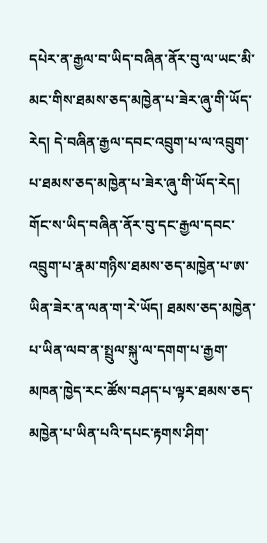དཔེར་ན་རྒྱལ་བ་ཡིད་བཞིན་ནོར་བུ་ལ་ཡང་མི་མང་གིས་ཐམས་ཅད་མཁྱེན་པ་ཟེར་ཞུ་གི་ཡོད་རེད། དེ་བཞིན་རྒྱལ་དབང་འབྲུག་པ་ལ་འབྲུག་པ་ཐམས་ཅད་མཁྱེན་པ་ཟེར་ཞུ་གི་ཡོད་རེད། གོང་ས་ཡིད་བཞིན་ནོར་བུ་དང་རྒྱལ་དབང་འབྲུག་པ་རྣམ་གཉིས་ཐམས་ཅད་མཁྱེན་པ་ཨ་ཡིན་ཟེར་ན་ལན་ག་རེ་ཡོད། ཐམས་ཅད་མཁྱེན་པ་ཡིན་ལབ་ན་སྤྲུལ་སྐུ་ལ་དགག་པ་རྒྱག་མཁན་ཁྱེད་རང་ཚོས་བཤད་པ་ལྟར་ཐམས་ཅད་མཁྱེན་པ་ཡིན་པའི་དཔང་རྟགས་ཤིག་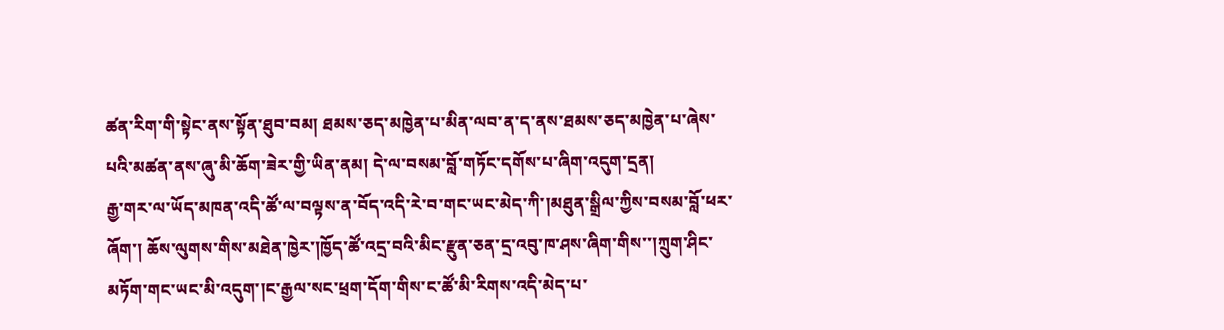ཚན་རིག་གི་སྟེང་ནས་སྟོན་ཐུབ་བམ། ཐམས་ཅད་མཁྱེན་པ་མིན་ལབ་ན་ད་ནས་ཐམས་ཅད་མཁྱེན་པ་ཞེས་པའི་མཚན་ནས་ཞུ་མི་ཆོག་ཟེར་གྱི་ཡིན་ནམ། དེ་ལ་བསམ་བློ་གཏོང་དགོས་པ་ཞིག་འདུག་དྲན།
རྒྱ་གར་ལ་ཡོད་མཁན་འདི་ཚོ་ལ་བལྟས་ན་བོད་འདི་རེ་བ་གང་ཡང་མེད་ཀི་།མཐུན་སྒྲིལ་ཀྱིས་བསམ་བློ་ཕར་ཞོག་། ཆོས་ལུགས་གིས་མཐེན་ཁྱེར་།ཁྱོད་ཚོ་འདྲ་བའི་མིང་རྫུན་ཅན་དྲ་འབུ་ཁ་ཤས་ཞིག་གིས་་།ཀྲུག་ཤིང་མཏོག་གང་ཡང་མི་འདུག་།ང་རྒྱལ་སང་ཕྲག་དོག་གིས་ང་ཚོ་མི་རིགས་འདི་མེད་པ་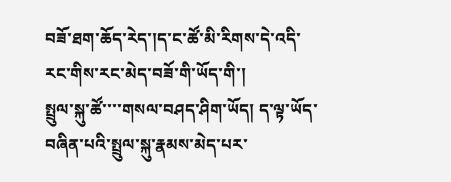བཟོ་ཐག་ཆོད་རེད་།ད་ང་ཚོ་མི་རིགས་དེ་འདི་རང་གིས་རང་མེད་བཟོ་གི་ཡོད་གི་།
སྤྲུལ་སྐུ་ཚོ་་་་གསལ་བཤད་ཤིག་ཡོད། ད་ལྟ་ཡོད་བཞིན་པའི་སྤྲུལ་སྐུ་རྣམས་མེད་པར་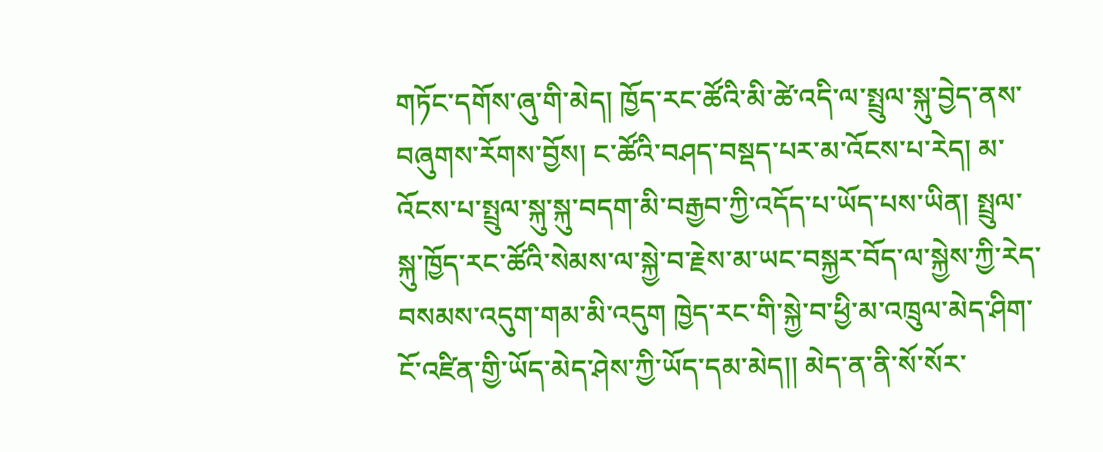གཏོང་དགོས་ཞུ་གི་མེད། ཁྱོད་རང་ཚོའི་མི་ཚེ་འདི་ལ་སྤྲུལ་སྐུ་བྱེད་ནས་བཞུགས་རོགས་བྱོས། ང་ཚོའི་བཤད་བསྡད་པར་མ་འོངས་པ་རེད། མ་འོངས་པ་སྤྲུལ་སྐུ་སྐུ་བདག་མི་བརྒྱབ་ཀྱི་འདོད་པ་ཡོད་པས་ཡིན། སྤྲུལ་སྐུ་ཁྱོད་རང་ཚོའི་སེམས་ལ་སྐྱེ་བ་རྗེས་མ་ཡང་བསྐྱར་བོད་ལ་སྐྱེས་ཀྱི་རེད་བསམས་འདུག་གམ་མི་འདུག ཁྱེད་རང་གི་སྐྱེ་བ་ཕྱི་མ་འཁྲུལ་མེད་ཤིག་ངོ་འཛིན་གྱི་ཡོད་མེད་ཤེས་ཀྱི་ཡོད་དམ་མེད།། མེད་ན་ནི་སོ་སོར་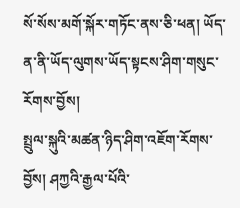སོ་སོས་མགོ་སྐོར་གཏོང་ནས་ཅི་ཕན། ཡོད་ན་ནི་ཡོད་ལུགས་ཡོད་སྟངས་ཤིག་གསུང་རོགས་བྱོས།
སྤྲུལ་སྐུའི་མཚན་ཉིད་ཤིག་འཇོག་རོགས་བྱོས། ཤཀྱའི་རྒྱལ་པོའི་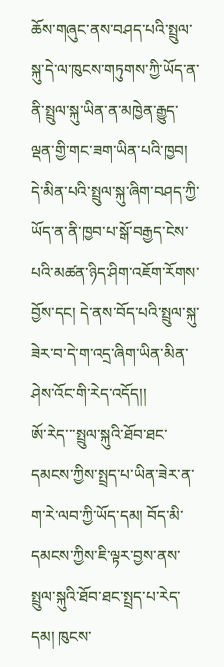ཆོས་གཞུང་ནས་བཤད་པའི་སྤྲུལ་སྐུ་དེ་ལ་ཁུངས་གཏུགས་ཀྱི་ཡོད་ན་ནི་སྤྲུལ་སྐུ་ཡིན་ན་མཁྱེན་རྒྱུད་ལྡན་གྱི་གང་ཟག་ཡིན་པའི་ཁྱབ། དེ་མིན་པའི་སྤྲུལ་སྐུ་ཞིག་བཤད་ཀྱི་ཡོད་ན་ནི་ཁྱབ་པ་སྒོ་བརྒྱད་ངེས་པའི་མཚན་ཉིད་ཤིག་འཇོག་རོགས་བྱོས་དང། དེ་ནས་བོད་པའི་སྤྲུལ་སྐུ་ཟེར་བ་དེ་ག་འདྲ་ཞིག་ཡིན་མིན་ཤེས་འོང་གི་རེད་འདོད།།
ཨོ་རེད་་་སྤྲུལ་སྐུའི་ཐོབ་ཐང་དམངས་ཀྱིས་སྤྲད་པ་ཡིན་ཟེར་ན་ག་རེ་ལབ་ཀྱི་ཡོད་དམ། བོད་མི་དམངས་ཀྱིས་ཇི་ལྟར་བྱས་ནས་སྤྲུལ་སྐུའི་ཐོབ་ཐང་སྤྲད་པ་རེད་དམ། ཁུངས་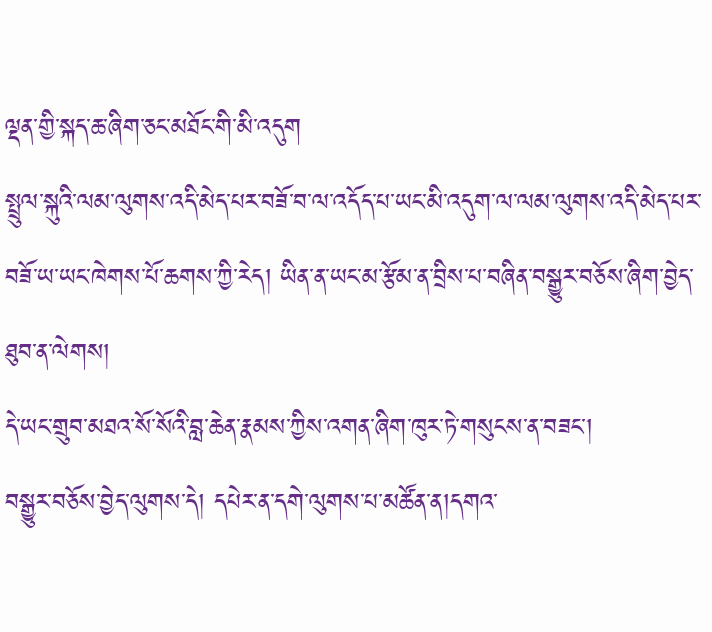ལྡན་གྱི་སྐད་ཆ་ཞིག་ཅང་མཐོང་གི་མི་འདུག
སྤྲུལ་སྐུའི་ལམ་ལུགས་འདི་མེད་པར་བཟོ་བ་ལ་འདོད་པ་ཡང་མི་འདུག་ལ་ལམ་ལུགས་འདི་མེད་པར་བཟོ་ཡ་ཡང་ཁེགས་པོ་ཆགས་ཀྱི་རེད། ཡིན་ན་ཡང་མ་རྩོམ་ན་བྲིས་པ་བཞིན་བསྒྱུར་བཅོས་ཞིག་བྱེད་ཐུབ་ན་ལེགས།
དེ་ཡང་གྲུབ་མཐའ་སོ་སོའི་བླ་ཆེན་རྣམས་ཀྱིས་འགན་ཞིག་ཁུར་ཏེ་གསུངས་ན་བཟང་།
བསྒྱུར་བཅོས་བྱེད་ལུགས་དེ། དཔེར་ན་དགེ་ལུགས་པ་མཚོན་ན།དགའ་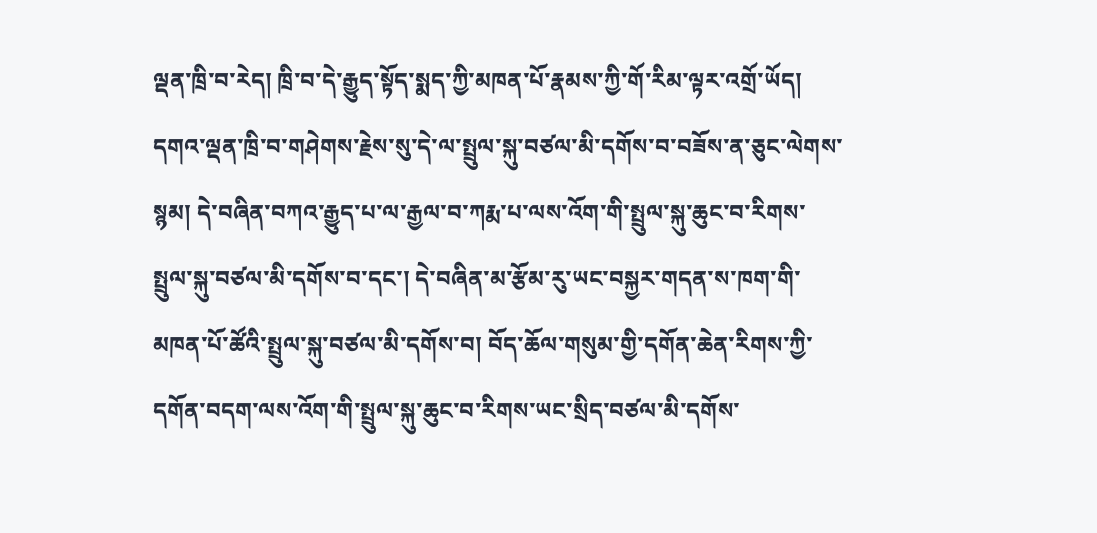ལྡན་ཁྲི་བ་རེད། ཁྲི་བ་དེ་རྒྱུད་སྟོད་སྨད་ཀྱི་མཁན་པོ་རྣམས་ཀྱི་གོ་རིམ་ལྟར་འགྲོ་ཡོད། དགའ་ལྡན་ཁྲི་བ་གཤེགས་རྗེས་སུ་དེ་ལ་སྤྲུལ་སྐུ་བཙལ་མི་དགོས་བ་བཟོས་ན་ཅུང་ལེགས་སྙམ། དེ་བཞིན་བཀའ་རྒྱུད་པ་ལ་རྒྱལ་བ་ཀརྨ་པ་ལས་འོག་གི་སྤྲུལ་སྐུ་ཆུང་བ་རིགས་སྤྲུལ་སྐུ་བཙལ་མི་དགོས་བ་དང་། དེ་བཞིན་མ་རྩོམ་རུ་ཡང་བསྐྱར་གདན་ས་ཁག་གི་མཁན་པོ་ཚོའི་སྤྲུལ་སྐུ་བཙལ་མི་དགོས་བ། བོད་ཆོལ་གསུམ་གྱི་དགོན་ཆེན་རིགས་ཀྱི་དགོན་བདག་ལས་འོག་གི་སྤྲུལ་སྐུ་ཆུང་བ་རིགས་ཡང་སྲིད་བཙལ་མི་དགོས་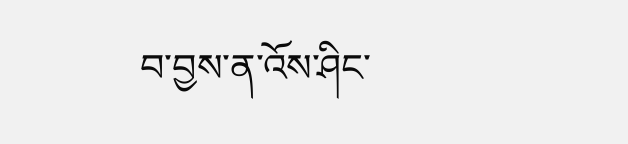བ་བྱས་ན་འོས་ཤིང་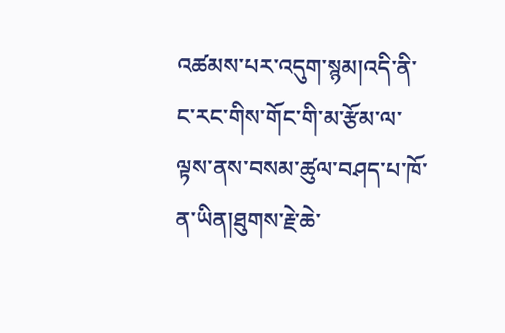འཚམས་པར་འདུག་སྙམ།འདི་ནི་ང་རང་གིས་གོང་གི་མ་རྩོམ་ལ་ལྟས་ནས་བསམ་ཚུལ་བཤད་པ་ཁོ་ན་ཡིན།ཐུགས་རྗེ་ཆེ་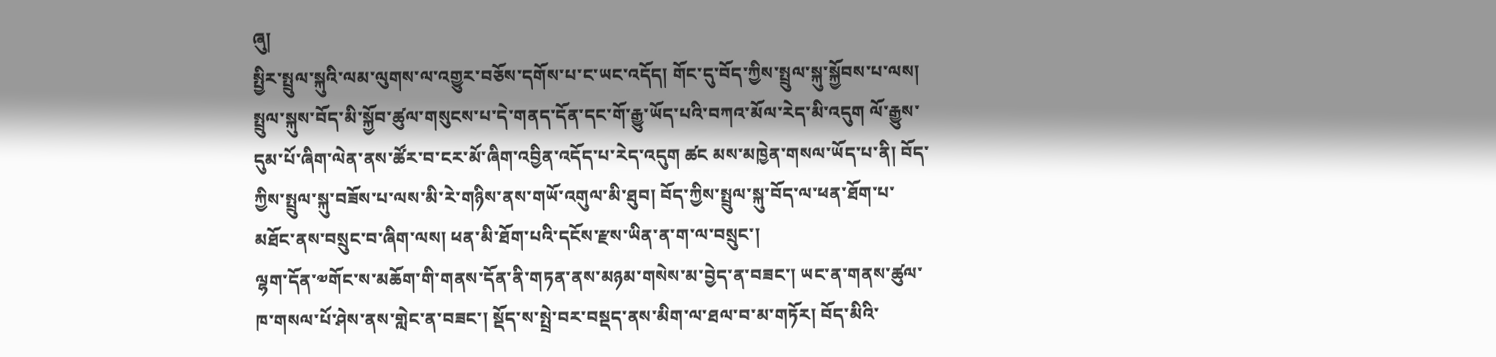ཞུ།
སྤྱིར་སྤྲུལ་སྐུའི་ལམ་ལུགས་ལ་འགྱུར་བཅོས་དགོས་པ་ང་ཡང་འདོད། གོང་དུ་བོད་ཀྱིས་སྤྲུལ་སྐུ་སྐྱོབས་པ་ལས། སྤྲུལ་སྐུས་བོད་མི་སྐྱོབ་ཚུལ་གསུངས་པ་དེ་གནད་དོན་དང་གོ་རྒྱུ་ཡོད་པའི་བཀའ་མོལ་རེད་མི་འདུག ལོ་རྒྱུས་དུམ་པོ་ཞིག་ལེན་ནས་ཚོར་བ་ངར་མོ་ཞིག་འབྱིན་འདོད་པ་རེད་འདུག ཚང མས་མཁྱེན་གསལ་ཡོད་པ་ནི། བོད་ཀྱིས་སྤྲུལ་སྐུ་བཟོས་པ་ལས་མི་རེ་གཉིས་ནས་གཡོ་འགུལ་མི་ཐུབ། བོད་ཀྱིས་སྤྲུལ་སྐུ་བོད་ལ་ཕན་ཐོག་པ་མཐོང་ནས་བསྲུང་བ་ཞིག་ལས། ཕན་མི་ཐོག་པའི་དངོས་རྫས་ཡིན་ན་ག་ལ་བསྲུང་།
ལྷག་དོན་༧གོང་ས་མཆོག་གི་གནས་དོན་ནི་གཏན་ནས་མཉམ་གསེས་མ་བྱེད་ན་བཟང་། ཡང་ན་གནས་ཚུལ་ཁ་གསལ་པོ་ཤེས་ནས་གླེང་ན་བཟང་། སྡོད་ས་སྤྲེ་བར་བསྡད་ནས་མིག་ལ་ཐལ་བ་མ་གཏོར། བོད་མིའི་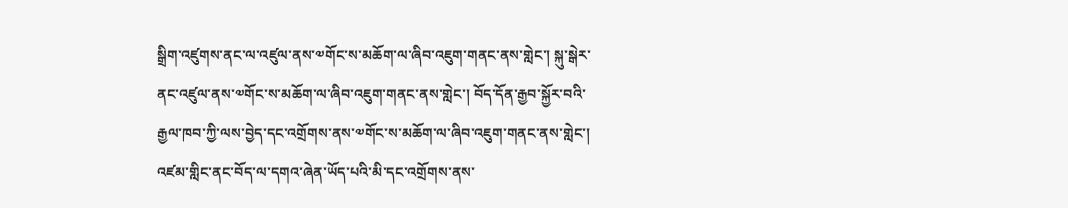སྒྲིག་འཛུགས་ནང་ལ་འཛུལ་ནས་༧གོང་ས་མཆོག་ལ་ཞིབ་འཇུག་གནང་ནས་གླེང་། སྐུ་སྒེར་ནང་འཛུལ་ནས་༧གོང་ས་མཆོག་ལ་ཞིབ་འཇུག་གནང་ནས་གླེང་། བོད་དོན་རྒྱབ་སྐྱོར་བའི་རྒྱལ་ཁབ་ཀྱི་ལས་བྱེད་དང་འགྲོགས་ནས་༧གོང་ས་མཆོག་ལ་ཞིབ་འཇུག་གནང་ནས་གླེང་། འཛམ་གླིང་ནང་བོད་ལ་དགའ་ཞེན་ཡོད་པའི་མི་དང་འགྲོགས་ནས་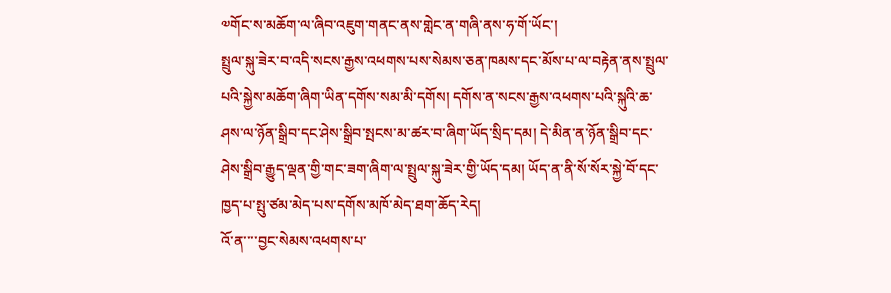༧གོང་ས་མཆོག་ལ་ཞིབ་འཇུག་གནང་ནས་གླེང་ན་གཞི་ནས་ཧ་གོ་ཡོང་།
སྤྲུལ་སྐུ་ཟེར་བ་འདི་སངས་རྒྱས་འཕགས་པས་སེམས་ཅན་ཁམས་དང་མོས་པ་ལ་བརྟེན་ནས་སྤྲུལ་པའི་སྐྱེས་མཆོག་ཞིག་ཡིན་དགོས་སམ་མི་དགོས། དགོས་ན་སངས་རྒྱས་འཕགས་པའི་སྐུའི་ཆ་ཤས་ལ་ཉོན་སྒྲིབ་དང་ཤེས་སྒྲིབ་སྤངས་མ་ཚར་བ་ཞིག་ཡོད་སྲིད་དམ། དེ་མིན་ན་ཉོན་སྒྲིབ་དང་ཤེས་སྒྲིབ་རྒྱུད་ལྡན་གྱི་གང་ཟག་ཞིག་ལ་སྤྲུལ་སྐུ་ཟེར་གྱི་ཡོད་དམ། ཡོད་ན་ནི་སོ་སོར་སྐྱེ་བོ་དང་ཁྱད་པ་སྤུ་ཙམ་མེད་པས་དགོས་མཁོ་མེད་ཐག་ཆོད་རེད།
འོ་ན་་་་བྱང་སེམས་འཕགས་པ་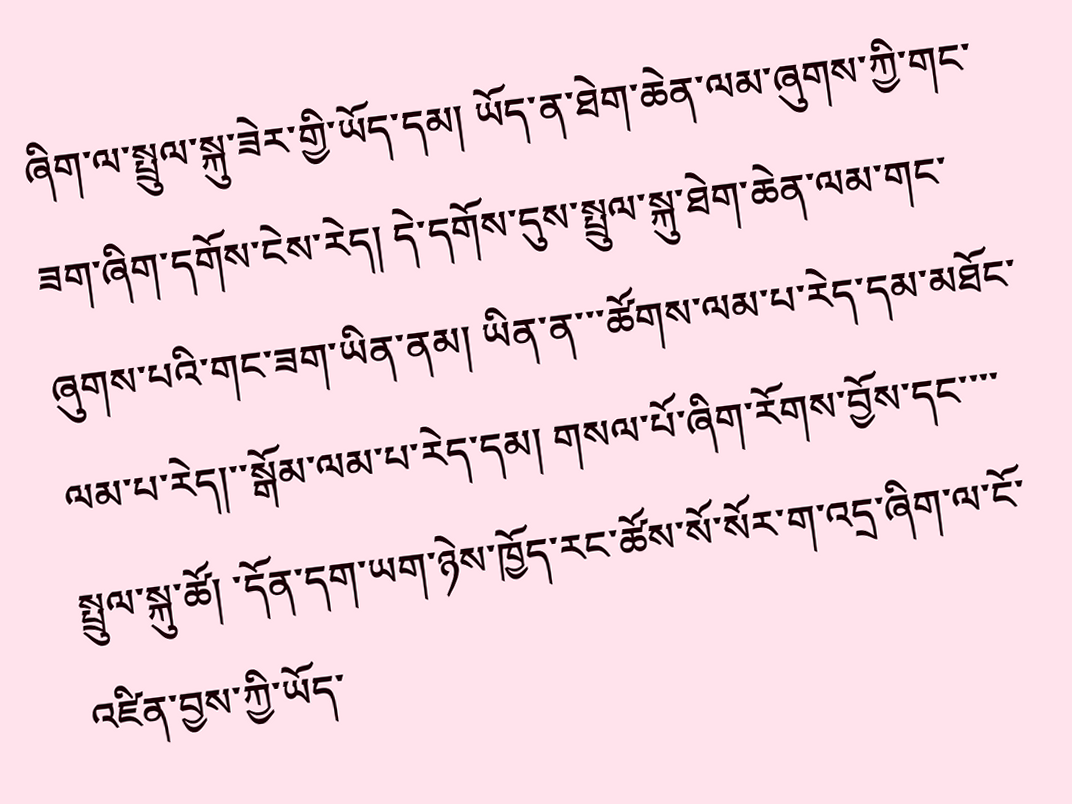ཞིག་ལ་སྤྲུལ་སྐུ་ཟེར་གྱི་ཡོད་དམ། ཡོད་ན་ཐེག་ཆེན་ལམ་ཞུགས་ཀྱི་གང་ཟག་ཞིག་དགོས་ངེས་རེད། དེ་དགོས་དུས་སྤྲུལ་སྐུ་ཐེག་ཆེན་ལམ་གང་ཞུགས་པའི་གང་ཟག་ཡིན་ནམ། ཡིན་ན་་་ཚོགས་ལམ་པ་རེད་དམ་མཐོང་ལམ་པ་རེད།་་སྒོམ་ལམ་པ་རེད་དམ། གསལ་པོ་ཞིག་རོགས་བྱོས་དང་་་་སྤྲུལ་སྐུ་ཚོ། ་དོན་དག་ཡག་ཉེས་ཁྱོད་རང་ཚོས་སོ་སོར་ག་འདྲ་ཞིག་ལ་ངོ་འཛིན་བྱས་ཀྱི་ཡོད་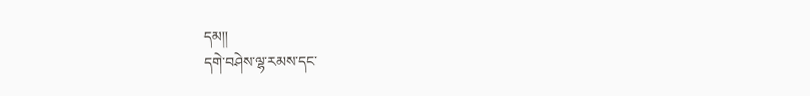དམ།།
དགེ་བཤེས་ལྷ་རམས་དང་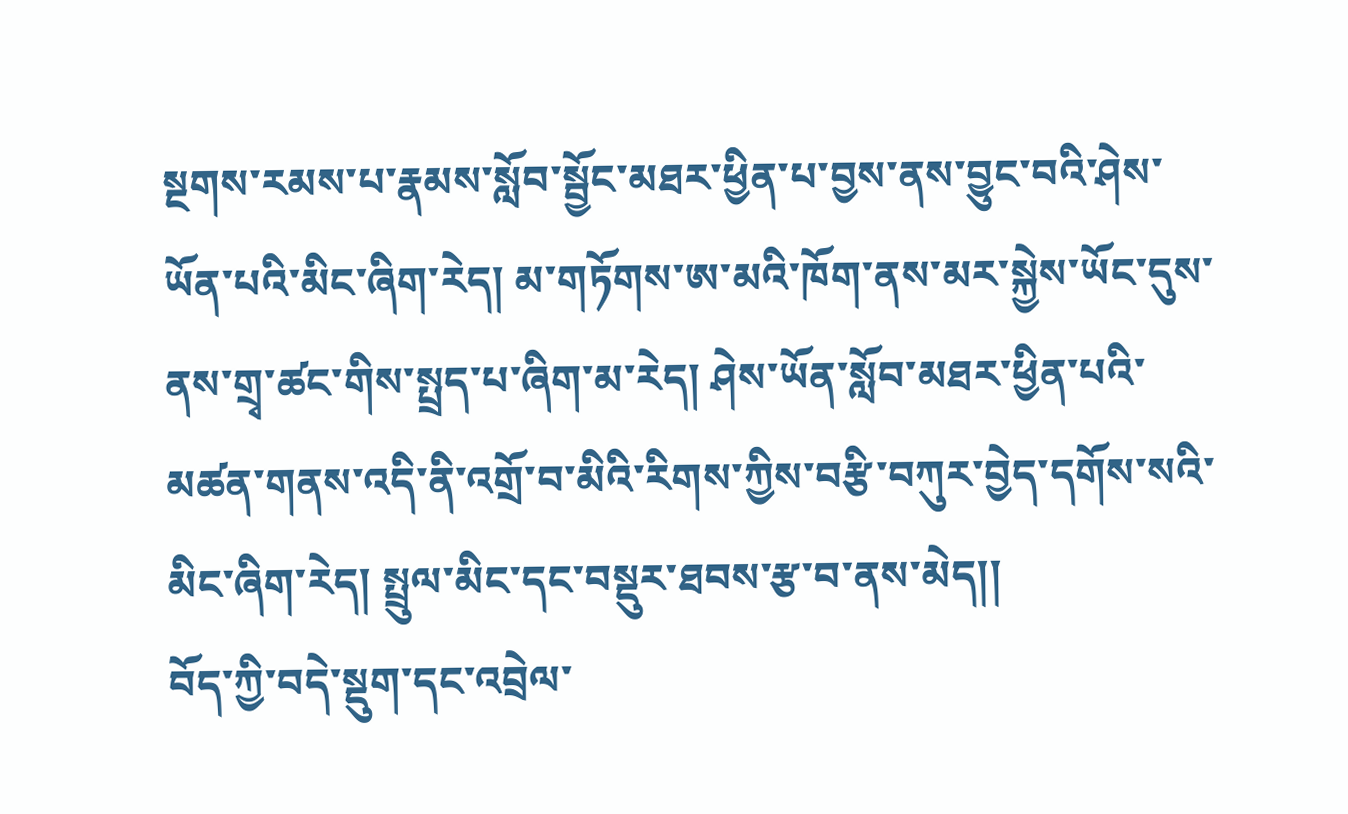སྔགས་རམས་པ་རྣམས་སློབ་སྦྱོང་མཐར་ཕྱིན་པ་བྱས་ནས་བྱུང་བའི་ཤེས་ཡོན་པའི་མིང་ཞིག་རེད། མ་གཏོགས་ཨ་མའི་ཁོག་ནས་མར་སྐྱེས་ཡོང་དུས་ནས་གྲྭ་ཚང་གིས་སྤྲད་པ་ཞིག་མ་རེད། ཤེས་ཡོན་སློབ་མཐར་ཕྱིན་པའི་མཚན་གནས་འདི་ནི་འགྲོ་བ་མིའི་རིགས་ཀྱིས་བརྩི་བཀུར་བྱེད་དགོས་སའི་མིང་ཞིག་རེད། སྤྲུལ་མིང་དང་བསྡུར་ཐབས་རྩ་བ་ནས་མེད།།
བོད་ཀྱི་བདེ་སྡུག་དང་འབྲེལ་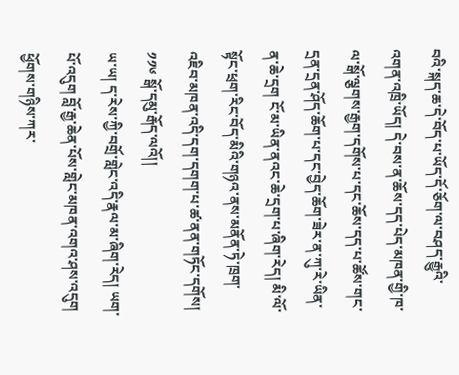བའི་སྐད་ཆ་དེ་བོད་པ་ཡོད་དོ་ཅོག་ལ་བཤད་རྒྱུའི་འགན་འཁྲི་ཡོད། དེ་བས་ན་ཆོས་དད་པེད་མཁན་གྱི་ཁ་ལ་སྒོ་ལྕགས་རྒྱག་དགོས་པ་དང་ཆོས་དད་པ་ཚོས་གང་དྲན་དྲན་ཤོད་ཆོག་པ་དང་བྱེད་ཆོག་ཟེར་ན་ཀུ་རེ་ཡིན་ན་ཆེ་དྲག ངོ་མ་ཡིན་ནའང་ཆེ་དྲག་པ་ཞིག་རེད། མི་ལོ་སྟོང་ཕྲག་རིང་བོད་མིའི་གཉའ་ནས་མནོན་ཏེ་ཁྲག་འཇིབ་མཁན་འདི་དག་དགག་པ་ཚ་ནན་གཏོང་དགོས།
༡༡༦ སྒོ་དམུ་རྒོད་ལའོ།།
ཡ་ཡ། ད་རེས་ཀྱི་བགྲོ་གླེང་འདི་རྣལ་མ་ཞིག་རེད། ཡག་པོ་འདུག བློ་རྒྱ་ཆེན་པོས་གླེང་མཁན་འགའ་ཤས་འདུག ཕྱོགས་གཉིས་ཀར་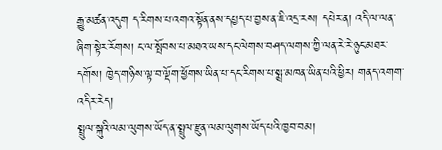རྒྱུ་མཚན་འདུག ད་རིགས་པ་འགའ་སྟོན་ནས་དཔྱད་པ་བྱས་ན་ཇི་འདྲ་རས། དཔེར་ན། འདི་ལ་ལན་ཞིག་སྟེར་རོགས། ང་ལ་སྤོབས་པ་མཐའ་ཡས་དང་ལེགས་བཤད་ལགས་ཀྱི་ལན་རེ་རེ་ཉུང་མཐར་དགོས། ཁྱེད་གཉིས་ལྟ་བ་ལྡོག་ཕྱོགས་ཡིན་པ་དང་རིགས་པ་སྨྲ་མཁན་ཡིན་པའི་ཕྱིར། གནད་འགག་འདིར་རེད།
སྤྲུལ་སྐུའི་ལམ་ལུགས་ཡོད་ན་སྤྲུལ་རྫུན་ལམ་ལུགས་ཡོད་པའི་ཁྱབ་བམ།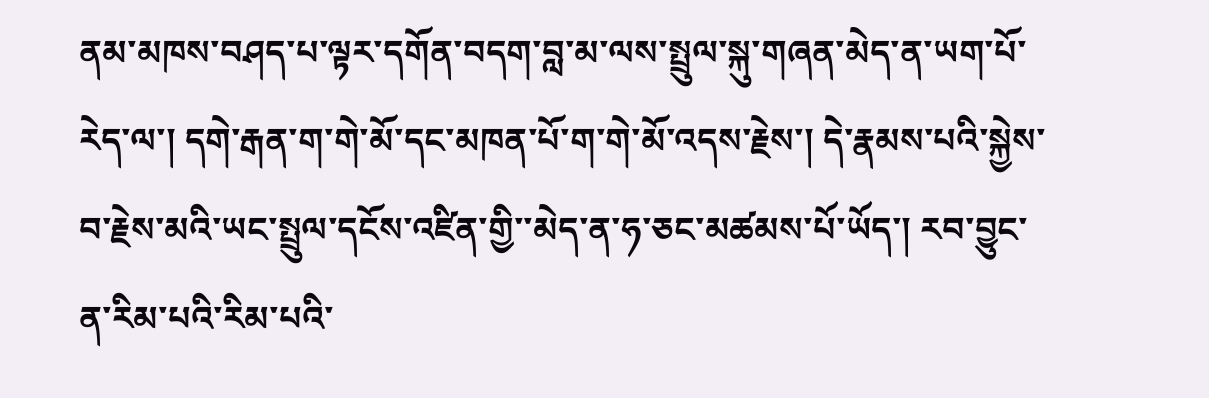ནམ་མཁས་བཤད་པ་ལྟར་དགོན་བདག་བླ་མ་ལས་སྤྲུལ་སྐུ་གཞན་མེད་ན་ཡག་པོ་རེད་ལ་། དགེ་རྒན་ག་གེ་མོ་དང་མཁན་པོ་ག་གེ་མོ་འདས་རྗེས་། དེ་རྣམས་པའི་སྐྱེས་བ་རྗེས་མའི་ཡང་སྤྲུལ་དངོས་འཛིན་གྱི་་མེད་ན་ཧ་ཅང་མཚམས་པོ་ཡོད་། རབ་བྱུང་ན་རིམ་པའི་རིམ་པའི་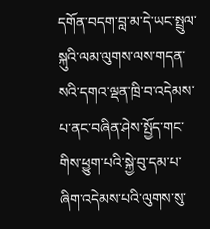དགོན་བདག་བླ་མ་དེ་ཡང་སྤྲུལ་སྐུའི་ལམ་ལུགས་ལས་གདན་སའི་དགའ་ལྡན་ཁྲི་བ་འདེམས་པ་ནང་བཞིན་ཤེས་སྤྱོད་གང་གིས་ཕྱུག་པའི་སྐྱེ་བུ་དམ་པ་ཞིག་འདེམས་པའི་ལུགས་སུ་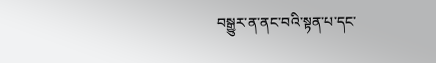བསྒྱུར་ན་ནང་བའི་སྟན་པ་དང་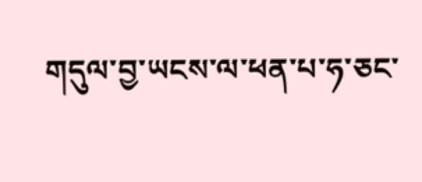གདུལ་བྱ་ཡངས་ལ་ཕན་པ་ཧ་ཅང་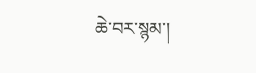ཆེ་བར་སྙམ་།